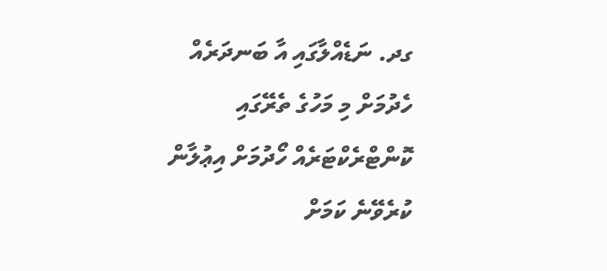ގދ. ނަޑެއްލާގައި އާ ބަނދަރެއް ހެދުމަށް މި މަހުގެ ތެރޭގައި ކޮންޓްރެކްޓަރެއް ހޯދުމަށް އިޢުލާން ކުރެވޭނެ ކަމަށް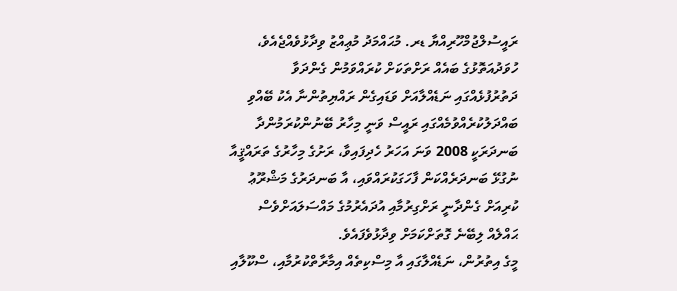ރައީސުލްޖުމްހޫރިއްޔާ ޑރ. މުޙައްމަދު މުޢިއްޒު ވިދާޅުވެއްޖެއެވެ،
ހުވަދުއަތޮޅުގެ ބައެއް ރަށްތަކަށް ކުރައްވަމުން ގެންދަވާ ދަތުރުފުޅެއްގައި ނަޑެއްލާއަށް ވަޑައިގެން ރައްޔިތުންނާ އެކު ބޭއްވި ބައްދަލުކުރެއްވުމެއްގައި ރައީސް ވަނީ މިހާރު ބޭނުންކުރަމުންދާ ބަނދަރަކީ 2008 ވަނަ އަހަރު ހެދިފައިވާ، ރަށުގެ މިހާރުގެ ތަރައްޤީއާ ނުގުޅޭ ބަނދަރެއްކަން ފާހަގަކުރައްވައި، އާ ބަނދަރުގެ މަޝްރޫޢު ކުރިއަށް ގެންދާނީ ރަށްގިރުމާއި އުދައެރުމުގެ މައްސަލައަށްވެސް ޙައްލެއް ލިބޭނެ ގޮތަށްކަމަށް ވިދާޅުވެފައެވެ.
މީގެ އިތުރުން، ނަޑެއްލާގައި އާ މިސްކިތެއް އިމާރާތްކުރުމާއި، ސްކޫލާއި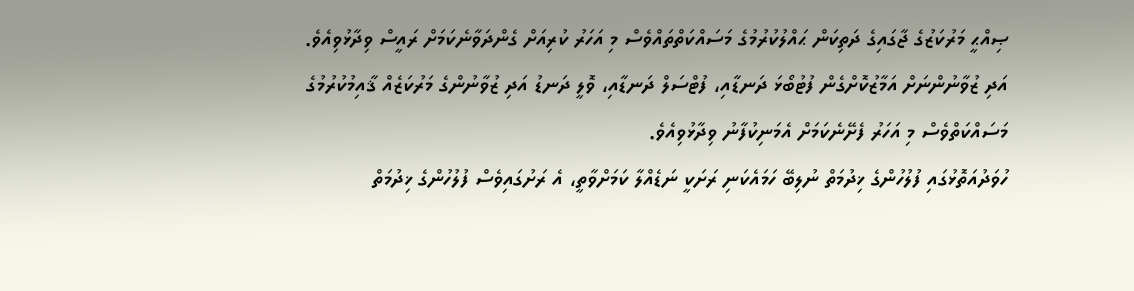ޞިއްޙީ މަރުކަޒުގެ ޖާގައިގެ ދަތިކަން ޙައްލުކުރުމުގެ މަސައްކަތްތައްވެސް މި އަހަރު ކުރިއަށް ގެންދަވާނެކަމަށް ރައީސް ވިދާޅުވިއެވެ. އަދި ޒުވާނުންނަށް އަމާޒުކޮށްގެން ފުޓުބޯޅަ ދަނޑާއި، ފުޓްސަލް ދަނޑާއި، ވޮލީ ދަނޑު އަދި ޒުވާނުންގެ މަރުކަޒެއް ޤާއިމުކުރުމުގެ މަސައްކަތްވެސް މި އަހަރު ފެށޭނެކަމަށް އެމަނިކުފާނު ވިދާޅުވިއެވެ.
ހުވަދުއަތޮޅުގައި ފުލުހުންގެ ޚިދުމަތް ނުލިބޭ ހަމައެކަނި ރަށަކީ ނަޑެއްލާ ކަމަށްވާތީ، އެ ރަށުގައިވެސް ފުލުހުންގެ ޚިދުމަތް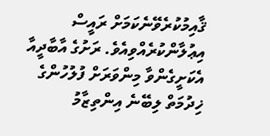ޤާއިމުކުރެވޭނެކަމަށް ރައީސް އިޢުލާންކުރެއްވިއެވެ. ރަށުގެ އާބާދީއާ އެކަށީގެންވާ މިންވަރަށް ފުލުހުންގެ ޚިދުމަތް ލިބޭނެ އިންތިޒާމު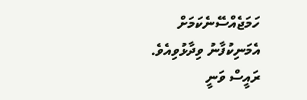ހަމަޖެއްސޭނެކަމަށް އެމަނިކުފާނު ވިދާޅުވިއެވެ.
ރައީސް ވަނީ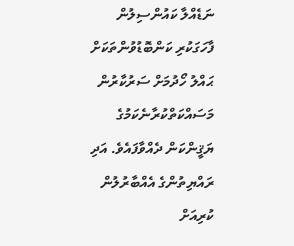ނަޑެއްލާ ކައުންސިލުން ފާހަގަކުރި ކަންބޮޑުވުންތަކަށް ޙައްލު ހޯދުމަށް ސަރުކާރުން މަސައްކަތްކުރާނެކަމުގެ ޔަޤީންކަން ދެއްވާފައެވެ. އަދި ރައްޔިތުންގެ އެއްބާރުލުން ކުރިއަށް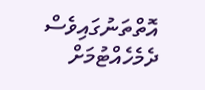އޮތްތަނުގައިވެސް ދެމެހެއްޓުމަށް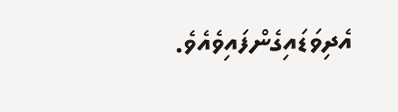އެދިވަޑައިގެންފައިވެއެވެ.